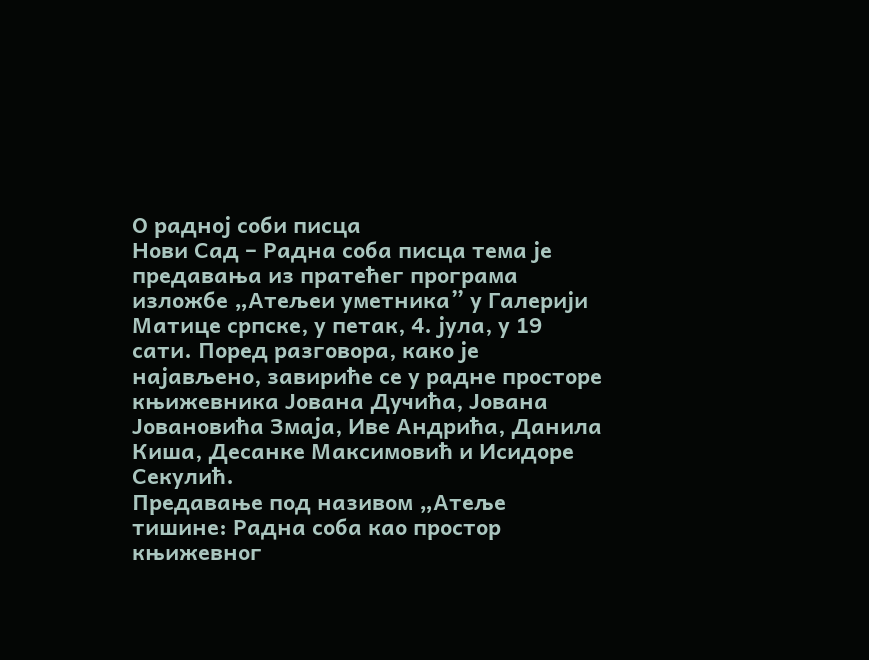О радној соби писца
Нови Сад – Радна соба писца тема је предавања из пратећег програма изложбе „Атељеи уметника” у Галерији Матице српске, у петак, 4. јула, у 19 сати. Поред разговора, како је најављено, завириће се у радне просторе књижевника Јована Дучића, Јована Јовановића Змаја, Иве Андрића, Данила Киша, Десанке Максимовић и Исидоре Секулић.
Предавање под називом „Атеље тишине: Радна соба као простор књижевног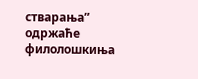стварања” одржаће филолошкиња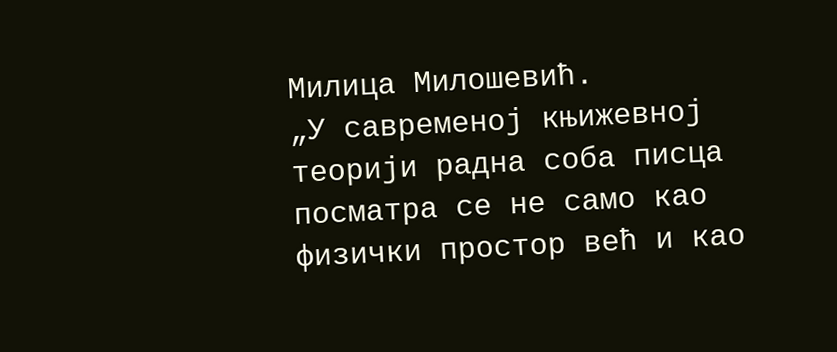Милица Милошевић.
„У савременој књижевној теорији радна соба писца посматра се не само као физички простор већ и као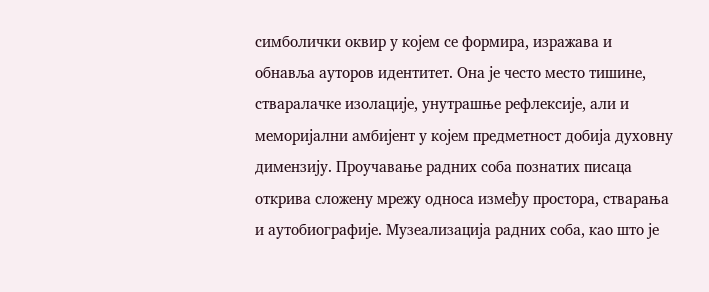симболички оквир у којем се формира, изражава и обнавља ауторов идентитет. Она је често место тишине, стваралачке изолације, унутрашње рефлексије, али и меморијални амбијент у коjем предметност добија духовну димензију. Проучавање радних соба познатих писаца открива сложену мрежу односа између простора, стварања и аутобиографије. Музеализација радних соба, као што је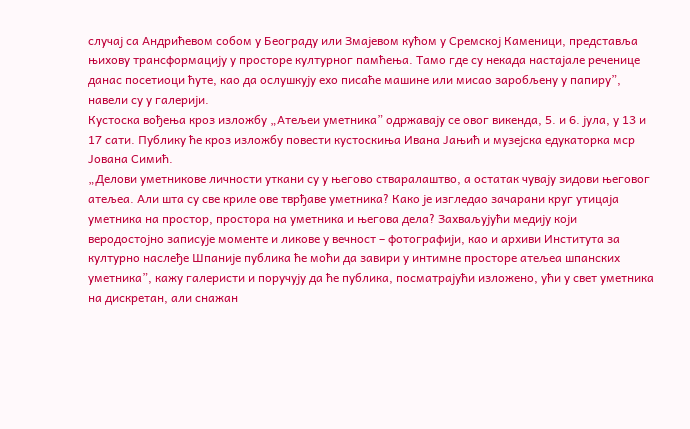случај са Андрићевом собом у Београду или Змајевом кућом у Сремској Каменици, представља њихову трансформацију у просторе културног памћења. Тамо где су некада настајале реченице данас посетиоци ћуте, као да ослушкују ехо писаће машине или мисао заробљену у папиру”, навели су у галерији.
Кустоска вођења кроз изложбу „Атељеи уметника” одржавају се овог викенда, 5. и 6. јула, у 13 и 17 сати. Публику ће кроз изложбу повести кустоскиња Ивана Јањић и музејска едукаторка мср Јована Симић.
„Делови уметникове личности уткани су у његово стваралаштво, а остатак чувају зидови његовог атељеа. Али шта су све криле ове тврђаве уметника? Како је изгледао зачарани круг утицаја уметника на простор, простора на уметника и његова дела? Захваљујући медију који веродостојно записује моменте и ликове у вечност – фотографији, као и архиви Института за културно наслеђе Шпаније публика ће моћи да завири у интимне просторе атељеа шпанских уметника”, кажу галеристи и поручују да ће публика, посматрајући изложено, ући у свет уметника на дискретан, али снажан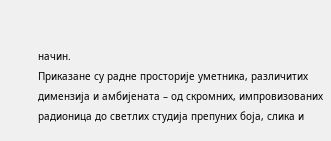начин.
Приказане су радне просторије уметника, различитих димензија и амбијената – од скромних, импровизованих радионица до светлих студија препуних боја, слика и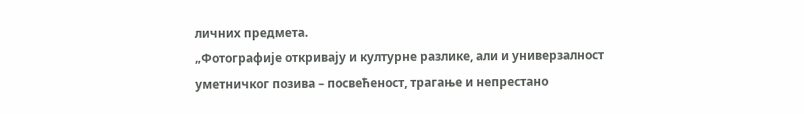личних предмета.
„Фотографије откривају и културне разлике, али и универзалност уметничког позива – посвећеност, трагање и непрестано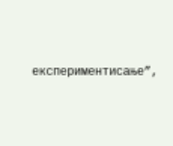експериментисање”,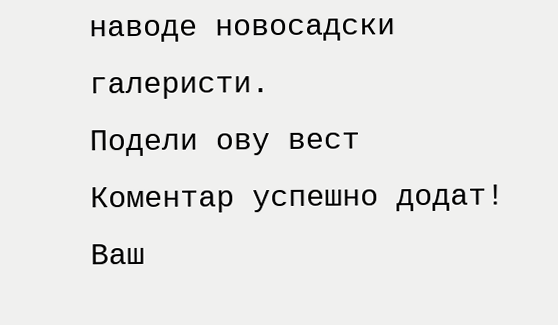наводе новосадски галеристи.
Подели ову вест
Комeнтар успeшно додат!
Ваш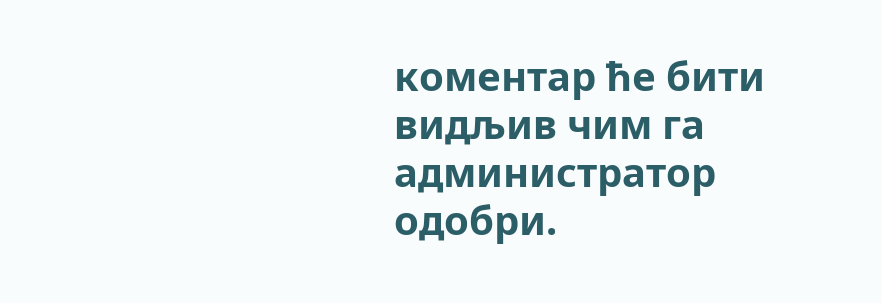комeнтар ћe бити видљив чим га администратор одобри.